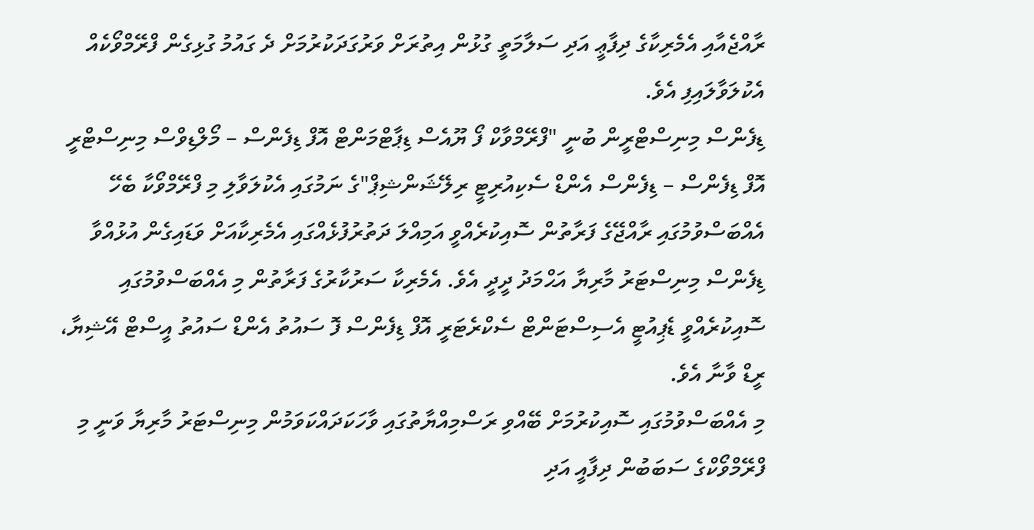ރާއްޖެއާއި އެމެރިކާގެ ދިފާޢީ އަދި ސަލާމަތީ ގުޅުން އިތުރަށް ވަރުގަދަކުރުމަށް ދެ ގައުމު ގުޅިގެން ފްރޭމްވޯކެއް އެކުލަވާލައިފި އެވެ.
ޑިފެންސް މިނިސްޓްރީން ބުނީ "ފްރޭމްވާކް ފޯ ޔޫއެސް ޑިޕާޓްމަންޓް އޮފް ޑިފެންސް – މޯލްޑިވްސް މިނިސްޓްރީ އޮފް ޑިފެންސް – ޑިފެންސް އެންޑް ސެކިއުރިޓީ ރިލޭޝަންޝިޕް"ގެ ނަމުގައި އެކުލަވާލި މި ފްރޭމްވޯކާ ބެހޭ އެއްބަސްވުމުގައި ރާއްޖޭގެ ފަރާތުން ސޮއިކުރެއްވީ އަމިއްލަ ދަތުރުފުޅެއްގައި އެމެރިކާއަށް ވަޑައިގެން އުޅުއްވާ ޑިފެންސް މިނިސްޓަރު މާރިޔާ އަޙްމަދު ދީދީ އެވެ. އެމެރިކާ ސަރުކާރުގެ ފަރާތުން މި އެއްބަސްވުމުގައި ސޮއިކުރެއްވީ ޑެޕިއުޓީ އެސިސްޓަންޓް ސެކްރެޓަރީ އޮފް ޑިފެންސް ފޮ ސައުތު އެންޑް ސައުތު އީސްޓް އޭޝިޔާ، ރީޑް ވާނާ އެވެ.
މި އެއްބަސްވުމުގައި ސޮއިކުރުމަށް ބޭއްވި ރަސްމިއްޔާތުގައި ވާހަކަދައްކަވަމުން މިނިސްޓަރު މާރިޔާ ވަނީ މި ފްރޭމްވޯކްގެ ސަބަބުން ދިފާއީ އަދި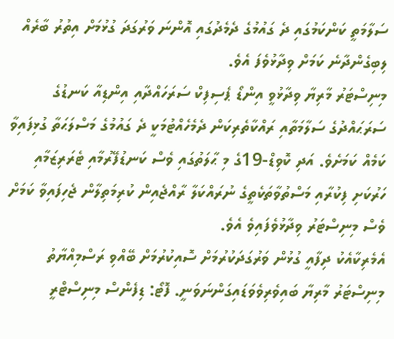ސަލާމަތީ ކަންކަމުގައި ދެ ގައުމުގެ ދެމެދުގައި އޮންނަ ވަރުގަދަ ގުޅުމަށް އިތުރު ބާރެއް ލިބިގެންދާނެ ކަމަށް ވިދާޅުވެފަ އެވެ.
މިނިސްޓަރު މާރިޔާ ވިދާޅުވީ އިންޑޯ ޕެސިފިކް ސަރަހައްދާއި އިންޑިއާ ކަނޑުގެ ސަރަޙައްދުގެ ސަލާމަތާއި ރައްކާތެރިކަން ދެމެހެއްޓުމަކީ ދެ ގައުމުގެ މަސްލަޙަތާ ގުޅިފައިވާ ކަމެއް ކަމަށެވެ. އަދި ކޮވިޑް-19ގެ މި ޙާލަތުގައި ވެސް ކަނޑުފޭރުމާއި ޓެރަރިޒަމާއި ހަރުކަށި ފިކުރާއި މަސްތުވާތަކެތީގެ ނުރައްކަލާ ރާއްޖެއިން ކުރިމަތިލާން ޖެހިފައިވާ ކަމަށް ވެސް މިނިސްޓަރު ވިދާޅުވެފައިވެ އެވެ.
އެމެރިކާއެކު ދިފާއީ ގުޅުން ވަރުގަދަކުރުމަށް ސޮއިކުރުމަށް ބޭއްވި ރަސްމިއްޔާތު މިނިސްޓަރު މާރިޔާ ބައިވެރިވެވަޑައިގަންނަވަނީ. ފޮޓޯ: ޑިފެންސް މިނިސްޓްރީ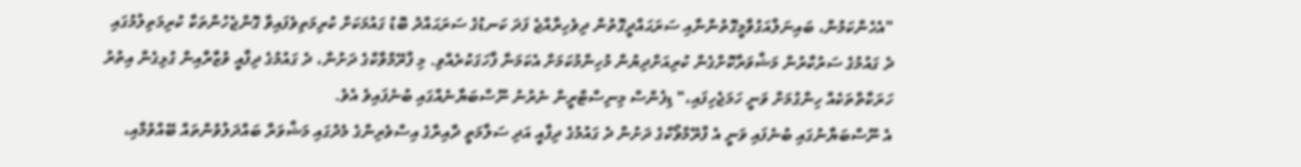"އެހެންކަމުން، ބައިނަލްއަގުވާމީގޮތުންނާއި ސަރަޙައްދީގޮތުން ދިވެހިރާއްޖެ ފަދަ ކަނޑުގެ ސަރަޙައްދު ބޮޑު ގައުމަކަށް ކުރިމަތިވެފައިވާ ގޮންޖެހުންތަކާ ކުރިމަތިލުމުގައި ދެ ގައުމުގެ ސަރުކާރުން މަޝްވަރާކޮށްގެން ކުރިއަށްދިޔުން މުހިންމުކަމަށް އެކަމަނާ ފާހަގަކުރެއްވި. މި ފްރޭމްވާކްގެ ދަށުން، ދެ ގައުމުގެ ދިފާއީ ވުޒާރާއިން ގުޅިގެން އިތުރު ހަރަކާތްތަކެއް ހިންގުމަށް ވަނީ ހަމަޖެހިފައި،" ޑިފެންސް މިނިސްޓްރީން ނެރުނު ނޫސްބަޔާނެއްގައި ބުނެފައިވެ އެވެ.
އެ ނޫސްބަޔާނުގައި ބުނެފައި ވަނީ އެ ފްރޭމްވޯކްގެ ދަށުން ދެ ގައުމުގެ ދިފާއީ އަދި ސަލާމަތީ ދާއިރާގެ އިސްވެރިންގެ މެދުގައި މަޝްވަރާ ބައްދަލުވުންތައް ބޭއްވުމާއި،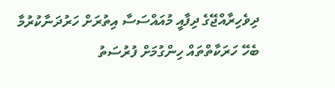ދިވެހިރާއްޖޭގެ ދިފާއީ މުއައްސަސާ އިތުރަށް ހަރުދަނާކުރުމާ ބެހޭ ހަރަކާތްތައް ހިންގުމަށް ފުރުސަތު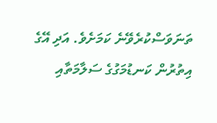ތަނަވަސްކުރެވޭނެ ކަމަށެވެ. އަދި އޭގެ އިތުރުން ކަނޑުމަގުގެ ސަލާމަތާއި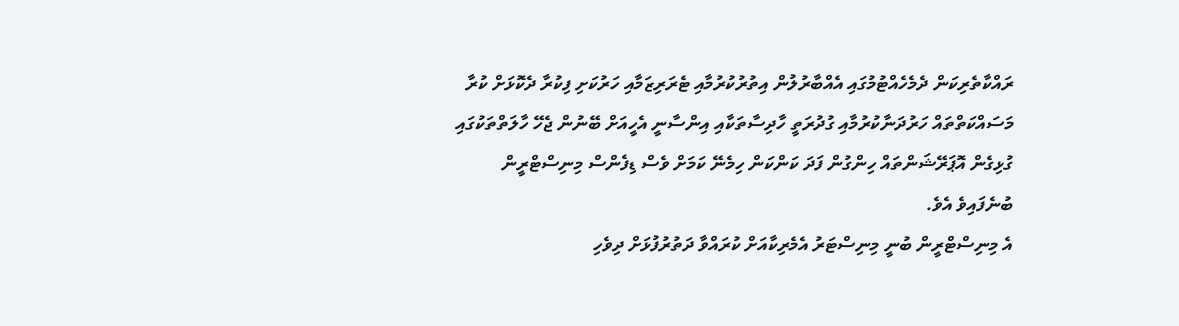ރައްކާތެރިކަން ދެމެހެއްޓުމުގައި އެއްބާރުލުން އިތުރުކުރުމާއި ޓެރަރިޒަމާއި ހަރުކަށި ފިކުރާ ދެކޮޅަށް ކުރާ މަސައްކަތްތައް ހަރުދަނާކުރުމާއި ގުދުރަތީ ހާދިސާތަކާއި އިންސާނީ އެހީއަށް ބޭނުން ޖެހޭ ހާލަތްތަކުގައި ގުޅިގެން އޮޕަރޭޝަންތައް ހިންގުން ފަދަ ކަންކަން ހިމެނޭ ކަމަށް ވެސް ޑިފެންސް މިނިސްޓްރީން ބުނެފައިވެ އެވެ.
އެ މިނިސްޓްރީން ބުނީ މިނިސްޓަރު އެމެރިކާއަށް ކުރައްވާ ދަތުރުފުޅަށް ދިވެހި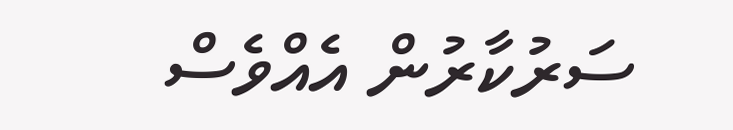ސަރުކާރުން އެއްވެސް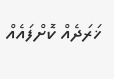ޚަރަދެއް ކޮށްފައެއް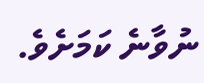ނުވާނެ ކަމަށެވެ.